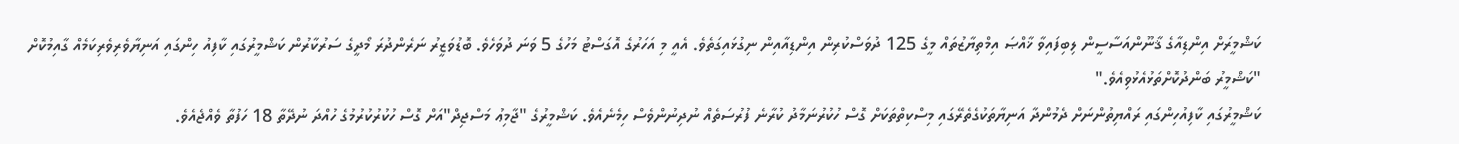ކަޝްމީރަށް އިންޑިއާގެ ޤާނޫންއަސާސީން ލިބިފައިވާ ޚާއްޞަ އިމްތިޔާޒުތައް މީގެ 125 ދުވަސްކުރިން އިންޑިއާއިން ނިގުޅައިގަތެވެ. އެއީ މި އަހަރުގެ އޮގަސްޓު މަހުގެ 5 ވަނަ ދުވަހެވެ. ބޮޑުވަޒީރު ނަރެންދުރަ މޯދީގެ ސަރުކާރުން ކަޝްމީރުގައި ކާފިއު ހިންގައި އަނިޔާވެރިވެރިކަމެއް ގާއިމުކޮށް "ކަޝްމީރު ބަންދުކޮށްތަޅުއެޅުވިއެވެ."
ކަޝްމީރުގައި ކާފިއުހިންގައި ރައްޔިތުންނަށް ދެމުންދާ އަނިޔާތަކުގެތެރޭގައި މިސްކިތްތަކަށް ގޮސް ހުކުރުނަމާދު ކުރާނެ ފުރުސަތެއް ނުދިނުންވެސް ހިމެނެއެވެ. ކަޝްމީރުގެ "ޖާމިޢު މަސްޖިދް"އަށް ގޮސް ހުކުރުކުރުމުގެ ހުއްދަ ނުދޭތާ 18 ހަފުތާ ވެއްޖެއެވެ.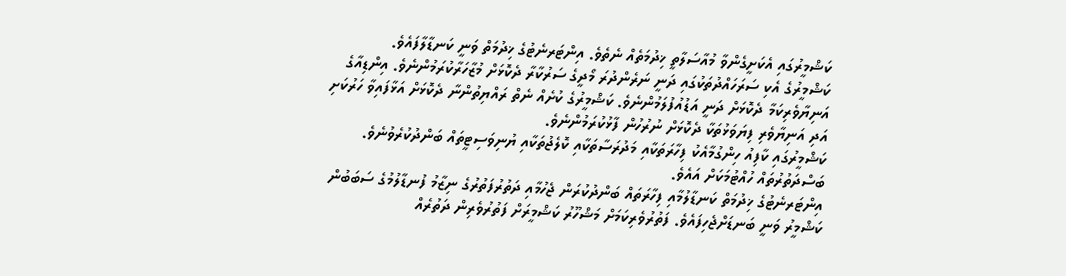ކަޝްމީރުގައި އެކަށީގެންވާ މުއާސަލާތީ ޚިދުމަތެއް ނެތެވެ. އިންޓަރނެޓުގެ ޚިދުމަތް ވަނީ ކަނޑާލާފައެވެ.
ކަޝްމީރުގެ އެކި ސަރަހައްދުތަކުގައި ދަނީ ނަރެންދުރަ މޯދީގެ ސަރުކާރާ ދެކޮޅަށް މުޒާހަރާކުރަމުންނެވެ. އިންޑިއާގެ އަނިޔާވެރިކަމާ ދެކޮޅަށް ދަނީ އަޑުއުފުލަމުންނެވެ. ކަޝްމީރުގެ ކުށެއް ނެތް ރައްޔިތުންނާ ދެކޮޅަށް އަޅާފައިވާ ހަރުކަށި އަދި އަނިޔާވެރި ފިޔަވަޅުތަކާ ދެކޮޅަށް ނުރުހުން ފާޅުކުރަމުންނެވެ.
ކަޝްމީރުގައި ކާފިއު ހިންގުމާއެކު ފިހާރަތަކާއި މަދުރަސާތަކާއި ކޮލެޖުތަކާއި ޔުނިވަސިޓީތައް ބަންދުކުރެވުނެވެ. ބަސްދަތުރުތައް ހުއްޓުމަކަށް އައެވެ.
އިންޓަރނެޓުގެ ޚިދުމަތް ކަނޑާލުމާއި ފިހާރަތައް ބަންދުކުރަން ޖެހުމާއި ދަތުރުފަތުރުގެ ނިޒާމު ފުނޑާލުމުގެ ސަބަބުން ކަޝްމީރު ވަނީ ބަނޑަށްޖެހިފައެވެ. ފަތުރުވެރިކަމަށް މަޝްހޫރު ކަޝްމީރަށް ފަތުރުވެރިން ދަތުރެއް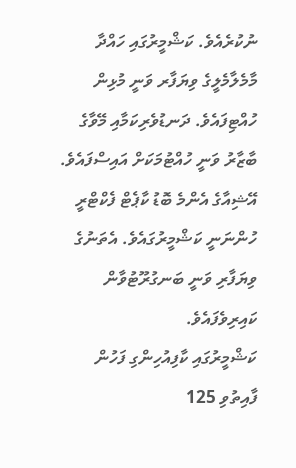ނުކުރެއެވެ. ކަޝްމީރުގައި ހައްދާ މާމެލާމެލީގެ ވިޔަފާރ ވަނީ މުޅިން ހުއްޓިފައެވެ. ދަނޑުވެރިކަމާއި މޭވާގެ ބާޒާރު ވަނީ ހުއްޓުމަކަށް އައިސްފައެވެ. އޭޝިއާގެ އެންމެ ބޮޑު ކާޕެޓް ފެކްޓްރީ ހުންނަނީ ކަޝްމީރުގައެވެ. އެތަނުގެ ވިޔަފާރި ވަނީ ބަނގުރޫޓުވާން ކައިރިވެފައެވެ.
ކަޝްމީރުގައި ކާފިއުހިންގި ފަހުން ފާއިތުވި 125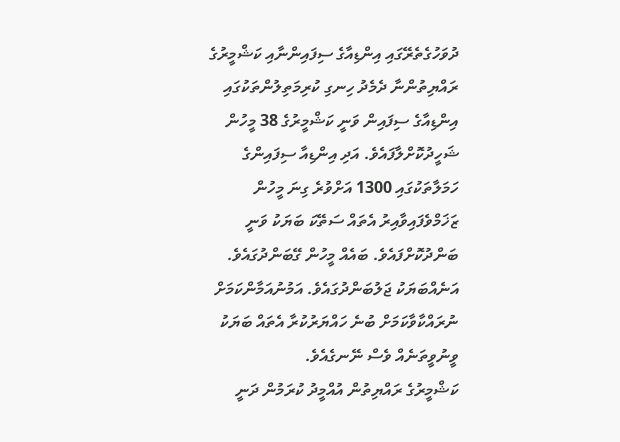ދުވަހުގެތެރޭގައި އިންޑިއާގެ ސިފައިންނާއި ކަޝްމީރުގެ ރައްޔިތުންނާ ދެމެދު ހިނގި ކުރިމަތިލުންތަކުގައި އިންޑިއާގެ ސިފައިން ވަނީ ކަޝްމީރުގެ 38 މީހުން ޝަހީދުކޮށްލާފައެވެ. އަދި އިންޑިއާ ސިފައިންގެ ހަމަލާތަކުގައި 1300 އަށްވުރެ ގިނަ މީހުން ޒަޚަމްވެފައިވާއިރު އެތައް ސަތޭކަ ބަޔަކު ވަނީ ބަންދުކޮށްފައެވެ. ބައެއް މީހުން ގޭބަންދުގައެވެ. އަނެއްބަޔަކު ޖަލުބަންދުގައެވެ. އަމުނުއަމާންކަމަށް ނުރައްކާވާކަމަށް ބުނެ ހައްޔަރުކުރާ އެތައް ބަޔަކު ވީނުވީތަނެއް ވެސް ނޭނގެއެވެ.
ކަޝްމީރުގެ ރައްޔިތުން އުއްމީދު ކުރަމުން ދަނީ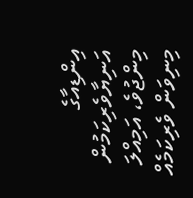އިންޑިއާގެ އަނިޔާވެރިކަމުން މިންޖުވެ، އަމިއްލަ މިނިވަން ވެރިކަމެއް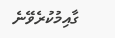ގާއިމުކުރެވޭނެ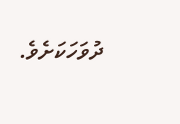ދުވަހަކަށެވެ.